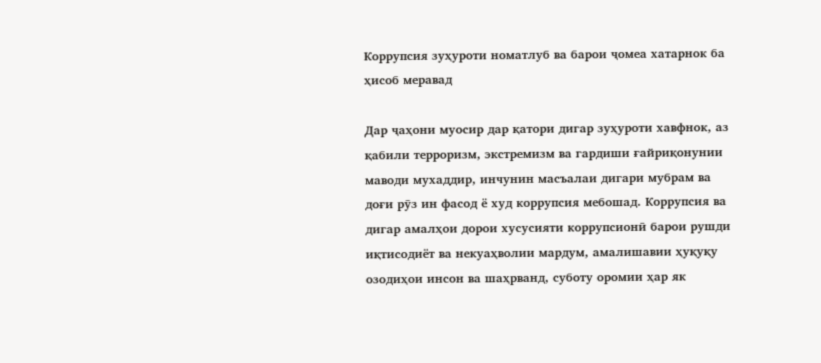Коррупсия зуҳуроти номатлуб ва барои ҷомеа хатарнок ба ҳисоб меравад

Дар ҷаҳони муосир дар қатори дигар зуҳуроти хавфнок, аз қабили терроризм, экстремизм ва гардиши ғайриқонунии маводи мухаддир, инчунин масъалаи дигари мубрам ва доғи рӯз ин фасод ё худ коррупсия мебошад. Коррупсия ва дигар амалҳои дорои хусусияти коррупсионӣ барои рушди иқтисодиёт ва некуаҳволии мардум, амалишавии ҳуқуқу озодиҳои инсон ва шаҳрванд, суботу оромии ҳар як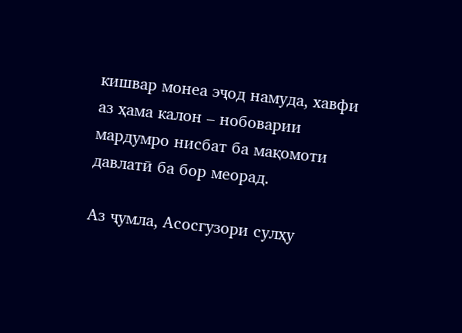кишвар монеа эҷод намуда, хавфи аз ҳама калон – нобоварии мардумро нисбат ба мақомоти давлатӣ ба бор меорад.

Аз ҷумла, Асосгузори сулҳу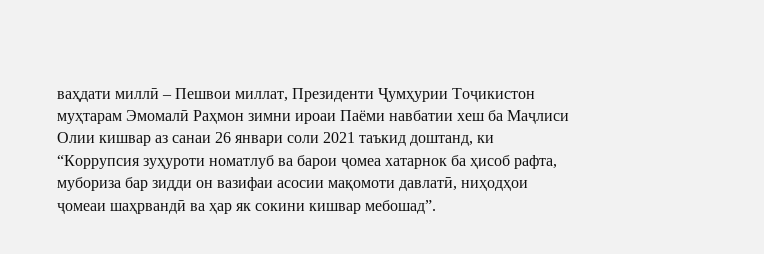ваҳдати миллӣ – Пешвои миллат, Президенти Ҷумҳурии Тоҷикистон муҳтарам Эмомалӣ Раҳмон зимни ироаи Паёми навбатии хеш ба Маҷлиси Олии кишвар аз санаи 26 январи соли 2021 таъкид доштанд, ки “Коррупсия зуҳуроти номатлуб ва барои ҷомеа хатарнок ба ҳисоб рафта, мубориза бар зидди он вазифаи асосии мақомоти давлатӣ, ниҳодҳои ҷомеаи шаҳрвандӣ ва ҳар як сокини кишвар мебошад”.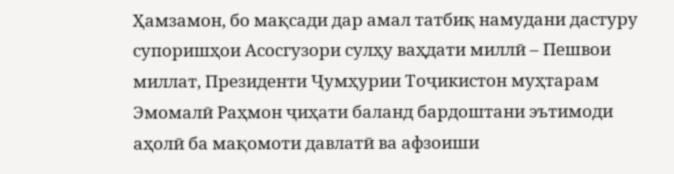Ҳамзамон, бо мақсади дар амал татбиқ намудани дастуру супоришҳои Асосгузори сулҳу ваҳдати миллӣ – Пешвои миллат, Президенти Ҷумҳурии Тоҷикистон муҳтарам Эмомалӣ Раҳмон ҷиҳати баланд бардоштани эътимоди аҳолӣ ба мақомоти давлатӣ ва афзоиши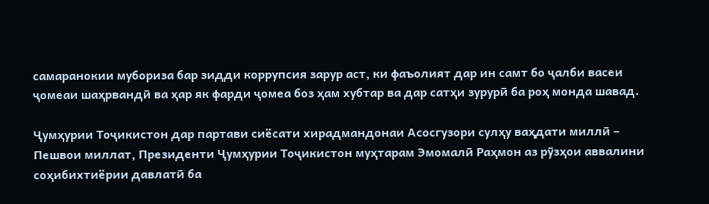самаранокии мубориза бар зидди коррупсия зарур аст, ки фаъолият дар ин самт бо ҷалби васеи ҷомеаи шаҳрвандӣ ва ҳар як фарди ҷомеа боз ҳам хубтар ва дар сатҳи зурурӣ ба роҳ монда шавад.

Ҷумҳурии Тоҷикистон дар партави сиёсати хирадмандонаи Асосгузори сулҳу ваҳдати миллӣ – Пешвои миллат, Президенти Ҷумҳурии Тоҷикистон муҳтарам Эмомалӣ Раҳмон аз рӯзҳои аввалини соҳибихтиёрии давлатӣ ба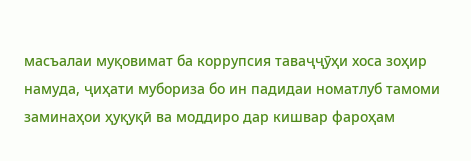масъалаи муқовимат ба коррупсия таваҷҷӯҳи хоса зоҳир намуда, ҷиҳати мубориза бо ин падидаи номатлуб тамоми заминаҳои ҳуқуқӣ ва моддиро дар кишвар фароҳам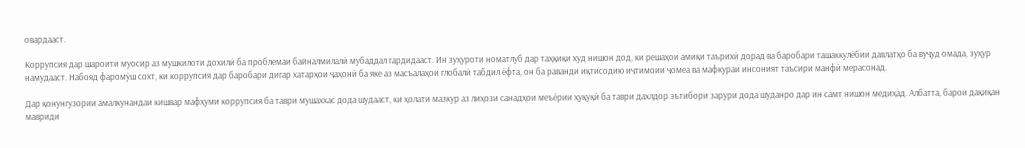овардааст.

Коррупсия дар шароити муосир аз мушкилоти дохилӣ ба проблемаи байналмилалӣ мубаддал гардидааст. Ин зуҳуроти номатлуб дар таҳқиқи худ нишон дод, ки решаҳои амиқи таърихӣ дорад ва баробари ташаккулёбии давлатҳо ба вуҷуд омада, зуҳур намудааст. Набояд фаромӯш сохт, ки коррупсия дар баробари дигар хатарҳои ҷаҳонӣ ба яке аз масъалаҳои глобалӣ табдил ёфта, он ба раванди иқтисодию иҷтимоии ҷомеа ва мафкураи инсоният таъсири манфӣ мерасонад.

Дар қонунгузории амалкунандаи кишвар мафҳуми коррупсия ба таври мушаххас дода шудааст, ки ҳолати мазкур аз лиҳози санадҳои меъёрии ҳуқуқӣ ба таври дахлдор эътибори зарури дода шуданро дар ин самт нишон медиҳад. Албатта, барои дақиқан мавриди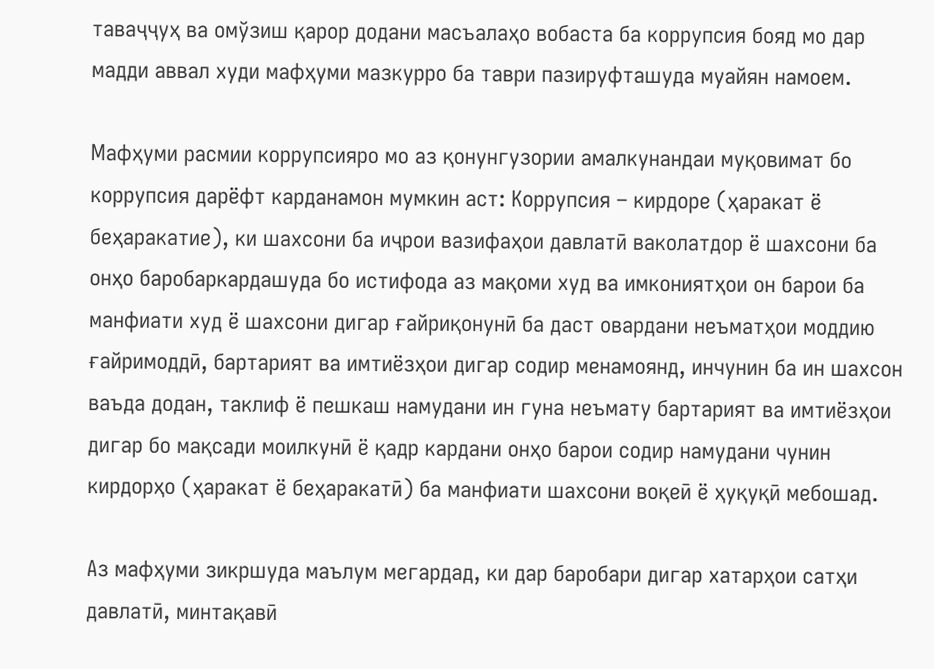таваҷҷуҳ ва омўзиш қарор додани масъалаҳо вобаста ба коррупсия бояд мо дар мадди аввал худи мафҳуми мазкурро ба таври пазируфташуда муайян намоем.

Мафҳуми расмии коррупсияро мо аз қонунгузории амалкунандаи муқовимат бо коррупсия дарёфт карданамон мумкин аст: Коррупсия – кирдоре (ҳаракат ё беҳаракатие), ки шахсони ба иҷрои вазифаҳои давлатӣ ваколатдор ё шахсони ба онҳо баробаркардашуда бо истифода аз мақоми худ ва имкониятҳои он барои ба манфиати худ ё шахсони дигар ғайриқонунӣ ба даст овардани неъматҳои моддию ғайримоддӣ, бартарият ва имтиёзҳои дигар содир менамоянд, инчунин ба ин шахсон ваъда додан, таклиф ё пешкаш намудани ин гуна неъмату бартарият ва имтиёзҳои дигар бо мақсади моилкунӣ ё қадр кардани онҳо барои содир намудани чунин кирдорҳо (ҳаракат ё беҳаракатӣ) ба манфиати шахсони воқеӣ ё ҳуқуқӣ мебошад.

Аз мафҳуми зикршуда маълум мегардад, ки дар баробари дигар хатарҳои сатҳи давлатӣ, минтақавӣ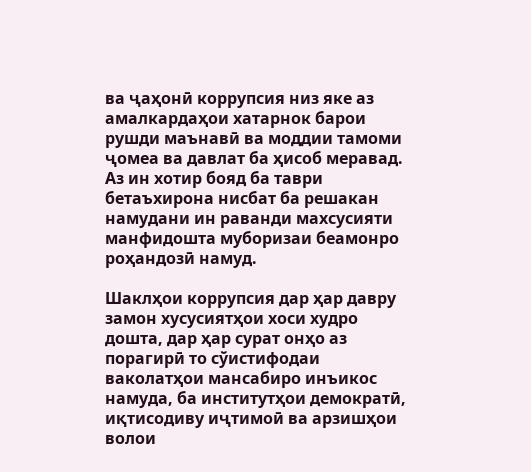ва ҷаҳонӣ коррупсия низ яке аз амалкардаҳои хатарнок барои рушди маънавӣ ва моддии тамоми ҷомеа ва давлат ба ҳисоб меравад. Аз ин хотир бояд ба таври бетаъхирона нисбат ба решакан намудани ин раванди махсусияти манфидошта муборизаи беамонро роҳандозӣ намуд.

Шаклҳои коррупсия дар ҳар давру замон хусусиятҳои хоси худро дошта, дар ҳар сурат онҳо аз порагирӣ то сўистифодаи ваколатҳои мансабиро инъикос намуда, ба институтҳои демократӣ, иқтисодиву иҷтимоӣ ва арзишҳои волои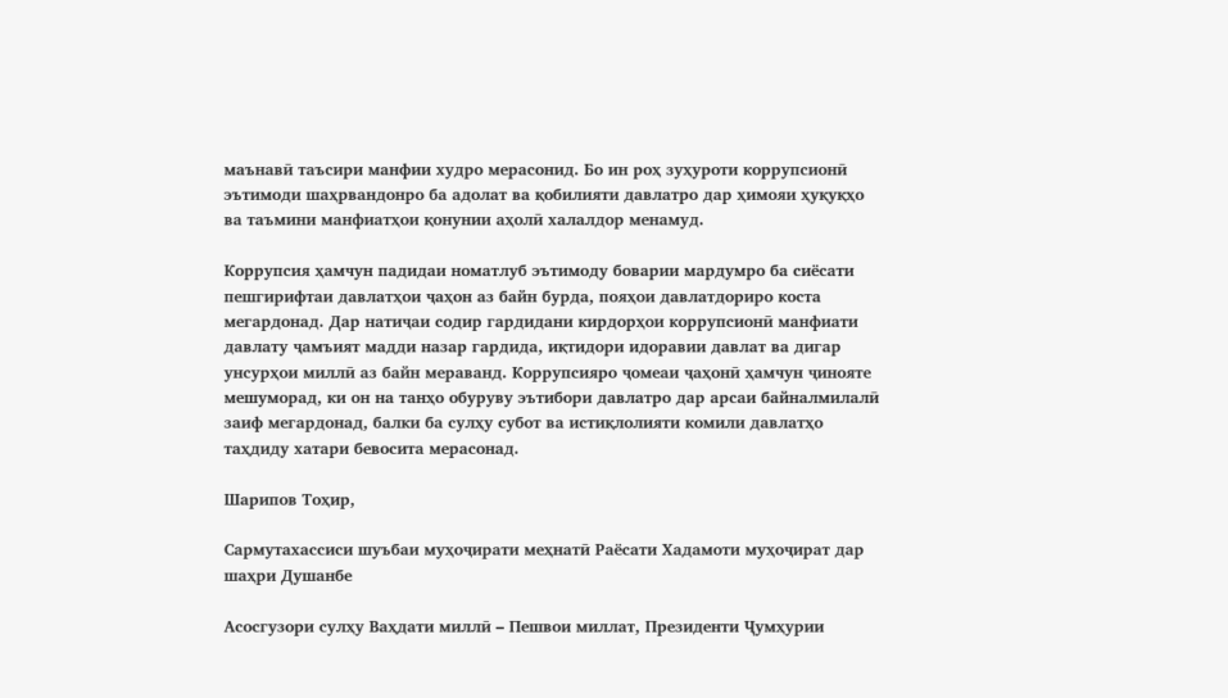маънавӣ таъсири манфии худро мерасонид. Бо ин роҳ зуҳуроти коррупсионӣ эътимоди шаҳрвандонро ба адолат ва қобилияти давлатро дар ҳимояи ҳуқуқҳо ва таъмини манфиатҳои қонунии аҳолӣ халалдор менамуд.

Коррупсия ҳамчун падидаи номатлуб эътимоду боварии мардумро ба сиёсати пешгирифтаи давлатҳои ҷаҳон аз байн бурда, пояҳои давлатдориро коста мегардонад. Дар натиҷаи содир гардидани кирдорҳои коррупсионӣ манфиати давлату ҷамъият мадди назар гардида, иқтидори идоравии давлат ва дигар унсурҳои миллӣ аз байн мераванд. Коррупсияро ҷомеаи ҷаҳонӣ ҳамчун ҷинояте мешуморад, ки он на танҳо обуруву эътибори давлатро дар арсаи байналмилалӣ заиф мегардонад, балки ба сулҳу субот ва истиқлолияти комили давлатҳо таҳдиду хатари бевосита мерасонад.

Шарипов Тоҳир,

Сармутахассиси шуъбаи муҳоҷирати меҳнатӣ Раёсати Хадамоти муҳоҷират дар шаҳри Душанбе

Асосгузори сулҳу Ваҳдати миллӣ – Пешвои миллат, Президенти Ҷумҳурии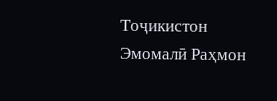Тоҷикистон Эмомалӣ Раҳмон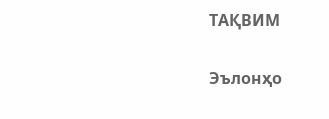ТАҚВИМ

Эълонҳо